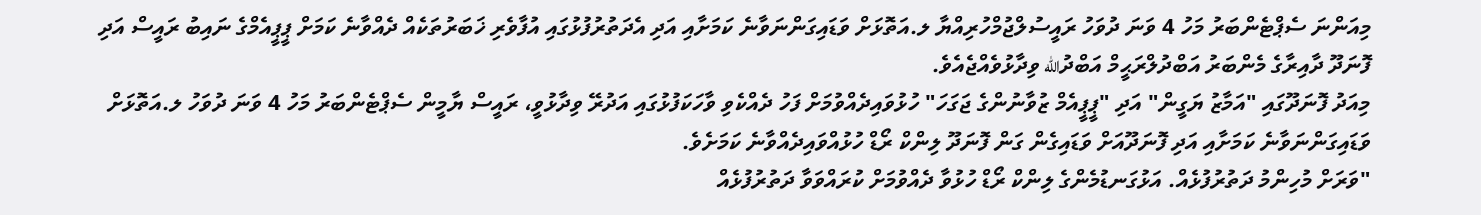މިއަންނަ ސެޕްޓެންބަރު މަހު 4 ވަނަ ދުވަހު ރައީސުލްޖުމްހުރިއްޔާ ލ.އަތޮޅަށް ވަޑައިގަންނަވާނެ ކަމަށާއި އަދި އެދަތުރުފުޅުގައި އުފާވެރި ޚަބަރުތަކެއް ދެއްވާނެ ކަމަށް ޕީޕީއެމްގެ ނައިބު ރައީސް އަދި ފޮނަދޫ ދާއިރާގެ މެންބަރު އަބްދުލްރަޙީމް އަބްދުالله ވިދާޅުވެއްޖެއެވެ.
މިއަދު ފޮނަދޫގައި "އަމާޒު ޔަގީން" އަދި "ޕީޕީއެމް ޒުވާނުންގެ ޖަގަހަ" ހުޅުވައިދެއްވުމަށް ފަހު ދެއްކެވި ވާހަކަފުޅުގައި އަދުރޭ ވިދާޅުވީ، ރައީސް ޔާމީން ސެޕްޓެންބަރު މަހު 4 ވަނަ ދުވަހު ލ.އަތޮޅަށް ވަޑައިގަންނަވާނެ ކަމަށާއި އަދި ފޮނަދޫއަށް ވަޑައިގެން ގަން ފޮނަދޫ ލިންކް ރޯޑް ހުޅުއްވައިދެއްވާނެ ކަމަށެވެ.
"ވަރަށް މުހިންމު ދަތުރުފުޅެއް. އަޅުގަނޑުމެންގެ ލިންކް ރޯޑް ހުޅުވާ ދެއްވުމަށް ކުރައްވަވާ ދަތުރުފުޅެއް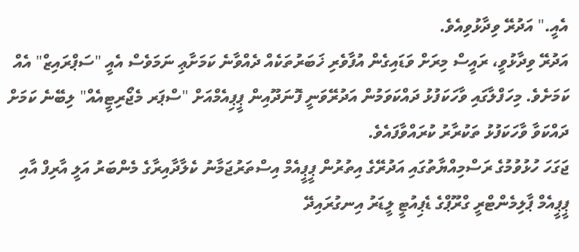އެއީ." އަދުރޭ ވިދާޅުވިއެވެ.
އަދުރޭ ވިދާޅުވީ، ރައީސް މިރަށް ވަޑައިގެން އުފާވެރި ޚަބަރުތަކެއް ދެއްވާނެ ކަމަށާޢި ނަމަވެސް އެއީ "ސަޕްރައިޒް" އެއް ކަމަށެވެ. މިހަފްލާގައި ވާހަކަފުޅު ދައްކަވަމުން އަދުރޭވަނީ ފޮނަދޫއިން ޕީޕިއެމްއަށް "ސްޕަރ މެޖޯރިޓީއެއް" ލިބޭނެ ކަމަށް ދައްކަވާ ވާހަކަފުޅު ތަކުރާރު ކުރައްވާފައެވެ.
ޖަގަހަ ހުޅުވުމުގެ ރަސްމިއްޔާތުގައި އަދުރޭގެ އިތުރުން ޕީޕީއެމް އިސްތަރުޖަމާނު ކެލާދާއިރާގެ މެންބަރު އަލީ އާރިފް އާއި ޕީޕީއެމް ޕާލިމެންޓްރީ ގްރޫޕްގެ ޑެޕިއުޓީ ލީޑަރު އިނގުރައިދޭ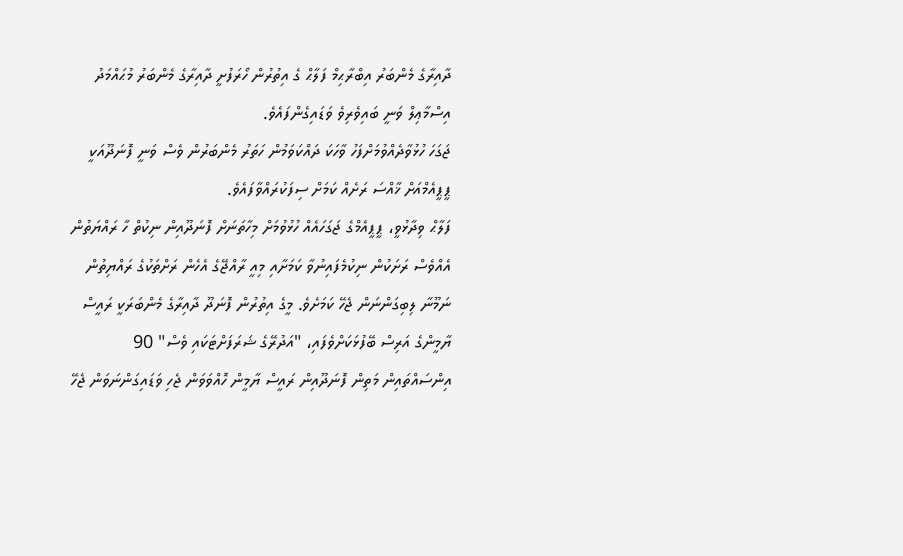ދާއިރާގެ މެންބަރު އިބްރާޙިމް ފަލާޙް ގެ އިތުރުން ހޯރަފުށީ ދާއިރާގެ މެންބަރު މުޙައްމަދު އިސްމާޢިލް ވަނީ ބައިވެރިވެ ވަޑައިގެންފައެވެ.
ޖަގަހަ ހުޅުވާދެއްވުމަށްފަހު ވާހަކަ ދައްކަވަމުން ހަތަރު މެންބަރުން ވެސް ވަނީ ފޮނަދޫއަކީ ޕީޕީއެމްއަށް ޚާއްސަ ރަށެއް ކަމަށް ސިފަކުރައްވާފައެވެ.
ފަލާޙް ވިދާޅުވީ، ޕީޕީއެމްގެ ޖަގަހައެއް ހުޅުވުމަށް މިހާތަނަށް ފޮނަދޫއިން ނިކުތް ހާ ރައްޔަތުން އެއްވެސް ރަށަކުން ނިކުމެފައިނުވާ ކަމަށާއި މިއީ ރާއްޖޭގެ އެހެން ރަށްތަކުގެ ރައްޔިތުން ނަމޫނާ ލިބިގަންނަން ޖެހޭ ކަމަށެވެ. މީގެ އިތުރުން ފޮނަދޫ ދާއިރާގެ މެންބަރަކީ ރައީސް ޔާމީންގެ އަރިސް ބޭފުޅަކަށްވެފައި، "އަދުރޭގެ ޝަރަފަށްޓަކައި ވެސް" 90 އިންސައްތައިން މަތިން ފޮނަދޫއިން ރައީސް ޔާމީން ހޮއްވަވަން ޖެހި ވަޑައިގަންނަވަން ޖެހޭ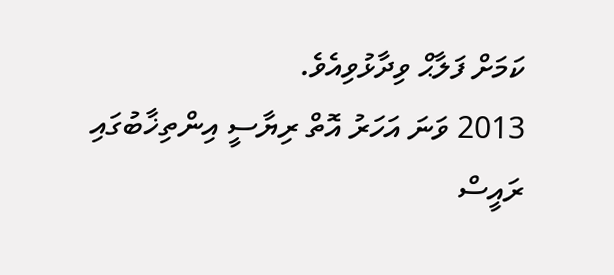ކަމަށް ފަލާޙް ވިދާޅުވިއެވެ.
2013 ވަނަ އަހަރު އޮތް ރިޔާސީ އިންތިޚާބުގައި ރައީސް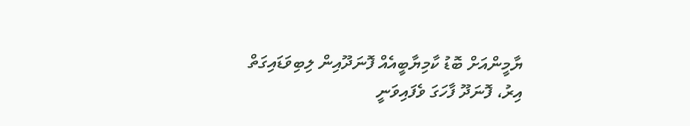ޔާމީންއަށް ބޮޑު ކާމިޔާބީއެއް ފޮނަދޫއިން ލިބިވަޑައިގަތް އިރު، ފޮނަދޫ ފާހަގަ ވެފައިވަނީ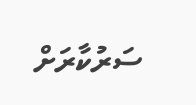ސަރުކާރަށް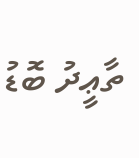ތާޢީދު ބޮޑު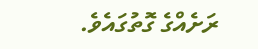ރަށެއްގެ ގޮތުގައެވެ.